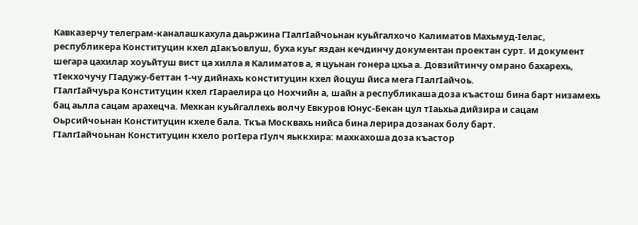Кавказерчу телеграм-каналашкахула даьржина ГIалгIайчоьнан куьйгалхочо Калиматов Махьмуд-Iелас, республикера Конституцин кхел дIакъовлуш, буха куьг яздан кечдинчу документан проектан сурт. И документ шегара цахилар хоуьйтуш вист ца хилла я Калиматов а, я цуьнан гонера цхьа а. Довзийтинчу омрано бахарехь, тIекхочучу ГIадужу-беттан 1-чу дийнахь конституцин кхел йоцуш йиса мега ГIалгIайчоь.
ГIалгIайчуьра Конституцин кхел гIараелира цо Нохчийн а, шайн а республикаша доза къастош бина барт низамехь бац аьлла сацам арахецча. Мехкан куьйгаллехь волчу Евкуров Юнус-Бекан цул тIаьхьа дийзира и сацам Оьрсийчоьнан Конституцин кхеле бала. Ткъа Москвахь нийса бина лерира дозанах болу барт.
ГIалгIайчоьнан Конституцин кхело рогIера гIулч яьккхира: махкахоша доза къастор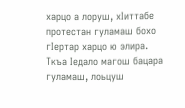харцо а лоруш, хIиттабе протестан гуламаш бохо гIертар харцо ю элира. Ткъа Iедало магош бацара гуламаш, лоьцуш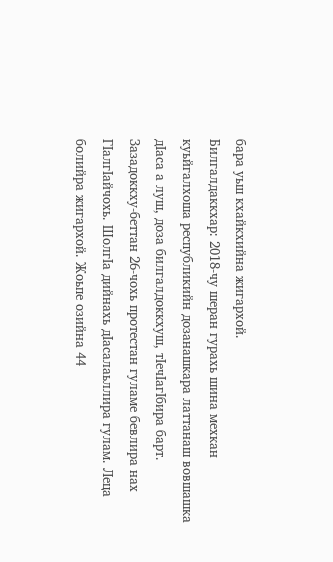бара уьш кхайкхийна жигархой.
Билгалдаккхар: 2018-чу шеран гурахь шина мехкан куьйгалхоша республикийн дозанашкара латтанаш вовшашка дIаса а луш, доза билгалдоккхуш, тIечIагIбира барт. Зазадоккху-беттан 26-чохь протестан гуламе бевлира нах ГIалгIайчохь. ШолгIа дийнахь дIасалаьллира гулам. Леца болийра жигархой. Жоьпе озийна 44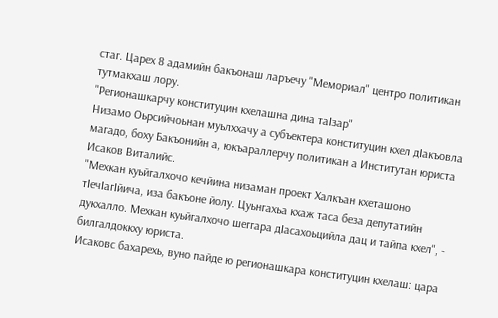стаг. Царех 8 адамийн бакъонаш ларъечу "Мемориал" центро политикан тутмакхаш лору.
"Регионашкарчу конституцин кхелашна дина таIзар"
Низамо Оьрсийчоьнан муьлххачу а субъектера конституцин кхел дIакъовла магадо, боху Бакъонийн а, юкъараллерчу политикан а Институтан юриста Исаков Виталийс.
"Мехкан куьйгалхочо кечйина низаман проект Халкъан кхеташоно тIечIагIйича, иза бакъоне йолу. Цуьнгахьа кхаж таса беза депутатийн дукхалло. Мехкан куьйгалхочо шеггара дIасахоьцийла дац и тайпа кхел", - билгалдоккху юриста.
Исаковс бахарехь, вуно пайде ю регионашкара конституцин кхелаш: цара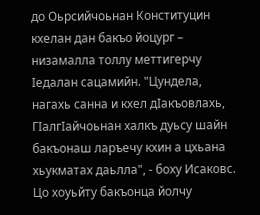до Оьрсийчоьнан Конституцин кхелан дан бакъо йоцург – низамалла толлу меттигерчу Iедалан сацамийн. "Цундела, нагахь санна и кхел дIакъовлахь, ГIалгIайчоьнан халкъ дуьсу шайн бакъонаш ларъечу кхин а цхьана хьукматах даьлла", - боху Исаковс.
Цо хоуьйту бакъонца йолчу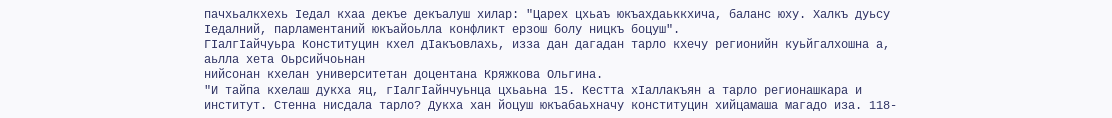пачхьалкхехь Iедал кхаа декъе декъалуш хилар: "Царех цхьаъ юкъахдаьккхича, баланс юху. Халкъ дуьсу Iедалний, парламентаний юкъайоьлла конфликт ерзош болу ницкъ боцуш".
ГIалгIайчуьра Конституцин кхел дIакъовлахь, изза дан дагадан тарло кхечу регионийн куьйгалхошна а, аьлла хета Оьрсийчоьнан
нийсонан кхелан университетан доцентана Кряжкова Ольгина.
"И тайпа кхелаш дукха яц, гIалгIайнчуьнца цхьаьна 15. Кестта хIаллакъян а тарло регионашкара и институт. Стенна нисдала тарло? Дукха хан йоцуш юкъабаьхначу конституцин хийцамаша магадо иза. 118-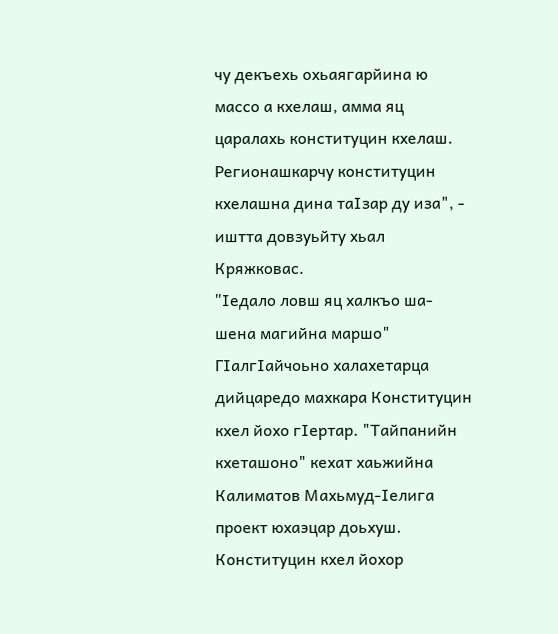чу декъехь охьаягарйина ю массо а кхелаш, амма яц царалахь конституцин кхелаш. Регионашкарчу конституцин кхелашна дина таIзар ду иза", - иштта довзуьйту хьал Кряжковас.
"Iедало ловш яц халкъо ша-шена магийна маршо"
ГIалгIайчоьно халахетарца дийцаредо махкара Конституцин кхел йохо гIертар. "Тайпанийн кхеташоно" кехат хаьжийна Калиматов Махьмуд-Iелига проект юхаэцар доьхуш. Конституцин кхел йохор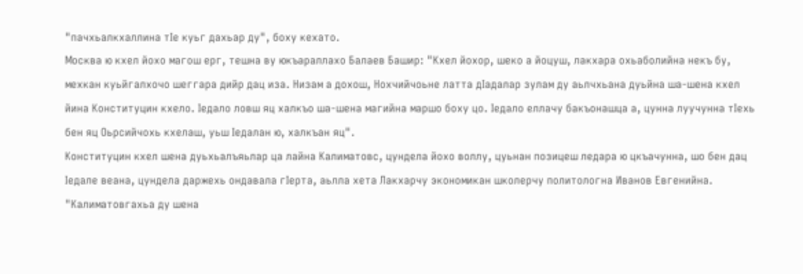"пачхьалкхаллина тIе куьг дахьар ду", боху кехато.
Москва ю кхел йохо магош ерг, тешна ву юкъараллахо Балаев Башир: "Кхел йохор, шеко а йоцуш, лакхара охьаболийна некъ бу, мехкан куьйгалхочо шеггара дийр дац иза. Низам а дохош, Нохчийчоьне латта дIадалар зулам ду аьлчхьана дуьйна ша-шена кхел йина Конституцин кхело. Iедало ловш яц халкъо ша-шена магийна маршо боху цо. Iедало еллачу бакъонашца а, цунна луучунна тIехь бен яц Оьрсийчохь кхелаш, уьш Iедалан ю, халкъан яц".
Конституцин кхел шена дуьхьалъяьлар ца лайна Калиматовс, цундела йохо воллу, цуьнан позицеш ледара ю цкъачунна, шо бен дац Iедале веана, цундела даржехь ондавала гIерта, аьлла хета Лакхарчу экономикан школерчу политологна Иванов Евгенийна.
"Калиматовгахьа ду шена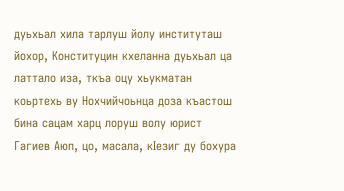дуьхьал хила тарлуш йолу институташ йохор, Конституцин кхеланна дуьхьал ца латтало иза, ткъа оцу хьукматан коьртехь ву Нохчийчоьнца доза къастош бина сацам харц лоруш волу юрист Гагиев Аюп, цо, масала, кIезиг ду бохура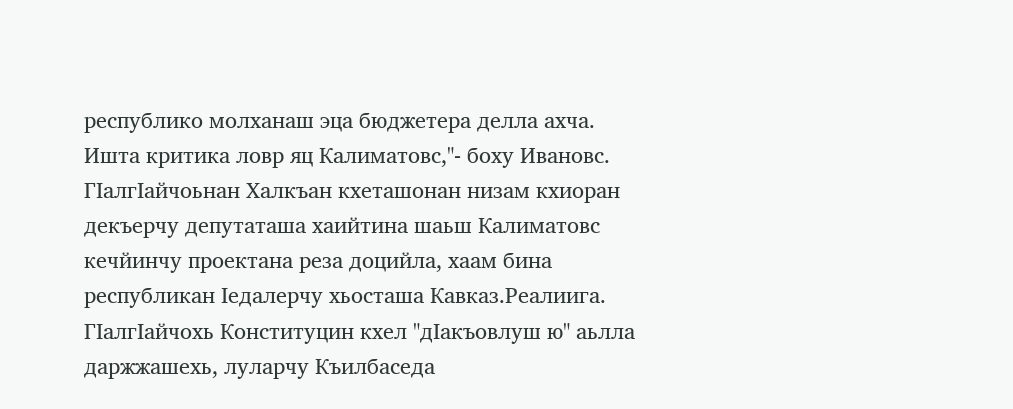республико молханаш эца бюджетера делла ахча. Ишта критика ловр яц Калиматовс,"- боху Ивановс.
ГIалгIайчоьнан Халкъан кхеташонан низам кхиоран декъерчу депутаташа хаийтина шаьш Калиматовс кечйинчу проектана реза доцийла, хаам бина республикан Iедалерчу хьосташа Кавказ.Реалиига.
ГIалгIайчохь Конституцин кхел "дIакъовлуш ю" аьлла даржжашехь, луларчу Къилбаседа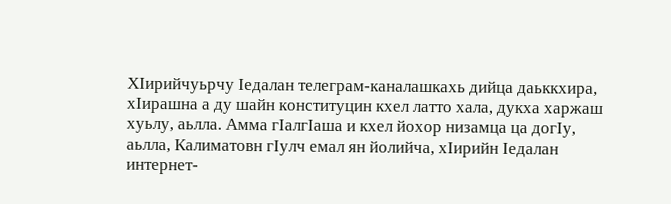ХIирийчуьрчу Iедалан телеграм-каналашкахь дийца даьккхира, хIирашна а ду шайн конституцин кхел латто хала, дукха харжаш хуьлу, аьлла. Амма гIалгIаша и кхел йохор низамца ца догIу, аьлла, Калиматовн гIулч емал ян йолийча, хIирийн Iедалан интернет-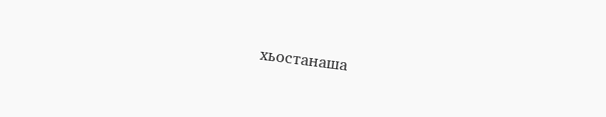хьостанаша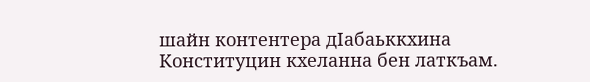шайн контентера дIабаьккхина Конституцин кхеланна бен латкъам.